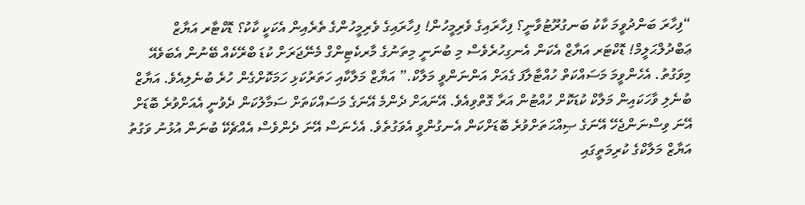“ފިހާރަ ބަންދުވީމަ ކާކު ބަނގުރޫޓުވާނީ؟ ފިހާރައިގެ ވެރިމީހުން! ފިހާރައިގެ ވެރިމީހުންގެ ތެރެއިން އެކަކީ ކާކު؟ ޑޮކްޓާރ އަޔާޒް ޢަބްދުލްޙަލީމް! ޑޮކްޓަރ އަޔާޒް އެކަން އެނގިހުރެވެސް މި ބުނަނީ މިތަނުގެ މާރކެޓިންގް މެނޭޖަރަށް ކުޑަ ބްރޭކެއް ބޭނުން އެބަވެއޭ މިވަގުތު. އެހެންވީމަ މަސައްކަތް ހުއްޓާލާފަ ގެއަށް އަންނަންވީ މަލާކް.” އަޔާޒް މަލާކާއި ހަތަރުކަޅި ހަމަކޮށްގެން ހުރެ ބުނެލިއެވެ. އަޔާޒް ބުނެލި ވާހަކައިން މަލާކް ކުޑަކޮށް ހުއްޓުން އަރާ ގޮތްވިއެވެ. އޭނައަށް ދެންމެ އޭނަގެ މަސައްކަތަށް ސަމާލުކަން ދެވުނީ އެއަށްވުރެ ބޮޑަށް އޭނަ ވިސްނަންޖެހޭ އޭނަގެ ޞިއްޙަތަށްވުރެ ބޮޑަށްކަން އެނގުންވީ އެވަގުތެވެ. އެހެނަސް އޭނަ ދެންވެސް އެއްޗެކޭ ބުނަން އުޅުނު ވަގުތު އަޔާޒް މަލާކްގެ ކުރިމަތީގައި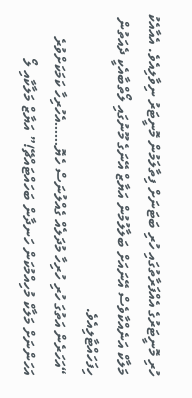ހުރި މޮނީޓަރުގެ އެއްފަރާތުގައި ހުރި ބަޓަނަށް ފިތާލަމުން މޮނީޓަރު ނިވާލިއެވެ. އެއާއެކު މަލާކް އަނެއްކާވެސް އޭނައަށް ބަލާލުމުން އަޔާޒް އޭނަގެ މޫނުގައި ލޯތްބާއެކީ ދެއަތުން ހިފަހައްޓާލިއެވެ.
“އަހަރެން އަތުގަ ހުރި ހުރިހާ މުދަލެއް ގެއްލުނަސް ހެޔޮ……އެހުރިހާ ކަމަކަށްވުރެ އަހަންނަށް މަލާކް މުހިއްމުކަން ހަނދާން ބަހައްޓައްޗޭ!” އަޔާޒް މަލާކާއި ލޯ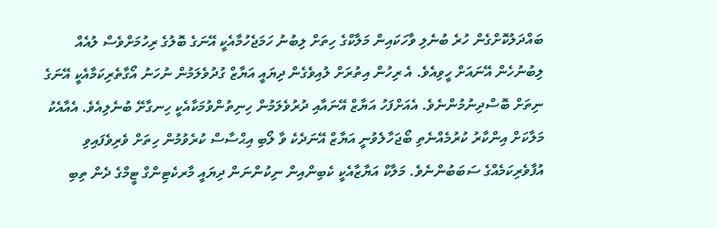ބައްދަލުކޮށްގެން ހުރެ ބުނެލި ވާހަކައިން މަލާކްގެ ހިތަށް ލިބުނު ހަމަޖެހުމާއެކީ އޭނަގެ ބޮލުގެ ރިހުމަށްވެސް ލުއެއް ލިބުނުހެން އޭނައަށް ހީވިއެވެ. އެ ރިހުން އިތުރަށް ލުއިވެގެން ދިޔައީ އަޔާޒް ގުދުވެލަމުން ނުހަނު އޯގާތެރިކަމާއެކީ އޭނަގެ ނިތަށް ބޮސްދިނުމުންނެވެ. އެއަށްފަހު އަޔާޒް އޭނައާއި ދުރުވެލަމުން ހިނިތުންވުމަކާއެކީ ހިނގާށޭ ބުނެލިއެވެ. އެއާއެކު މަލާކަށް އިންކާރު ކުރުމެއްނެތި ބޯޖަހާލެވުނީ އަޔާޒް އޭނަދެކެ ވާ ލޯބި އިޙްސާސް ކުރެވުމުން ހިތަށް ވެރިވެފައިވި އުފާވެރިކަމެއްގެ ސަބަބުންނެވެ. މަލާކް އަޔާޒާއެކީ ކެބިންއިން ނިކުންނަން ދިޔައީ މާރކެޓިންގް ޓީމްގެ ދެން ތިބި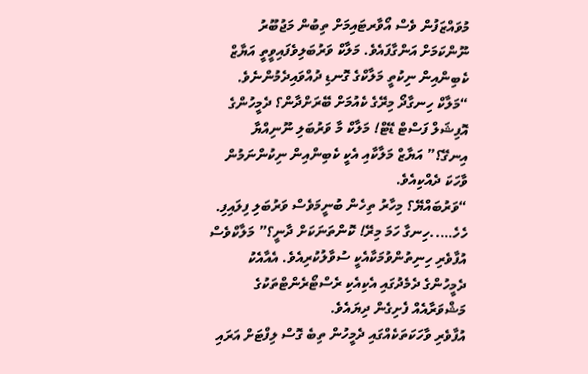މުވައްޒަފުން ވެސް އޯވާރޓައިމަށް ތިބުން މަޖުބޫރު ނޫންކަމަށް އަންގާފައެވެ. މަލާކް ވަރުބަލިވެފައިވީތީ އަޔާޒް ކެބިންއިން ނިކުތީ މަލާކްގެ ގޮނޑި ދުއްވައިދެމުންނެވެ.
“މަލާކް ހިނގާދޯ މިރޭގެ ކެއުމަށް ބޭރަށްދާން؟ ދެމީހުންގެ އޮފިޝަލް ފަސްޓް ޑޭޓް! މަލާކް މާ ވަރުބަލި ނޫނިއްޔާ އިނގޭ؟” އަޔާޒް މަލާކާއި އެކީ ކެބިންއިން ނިކުންނަމުން ވާހަކަ ދެއްކިއެވެ.
“ވަރުބައްޔޭ؟ މިހާރު ތިހެން ބުނީމަވެސް ވަރުބަލި ފިލައިފި. ހެހެ…..ހިނގާ ހަމަ މިރޭ! ކޮންތަނަކަށް ދާނީ؟” މަލާކްވެސް އުފާވެރި ހިނިތުންވުމަކާއެކީ ސުވާލުކުރިއެވެ. އެއާއެކު ދެމީހުންގެ ދެމެދުގައި އެކިއެކި ރެސްޓޯރެންޓްތަކުގެ މަޝްވަރާއެއް ފެށިގެން ދިޔައެވެ.
އުފާވެރި ވާހަކަތަކެއްގައި ދެމީހުން ތިބެ ގޮސް ލިފްޓަށް އަރައި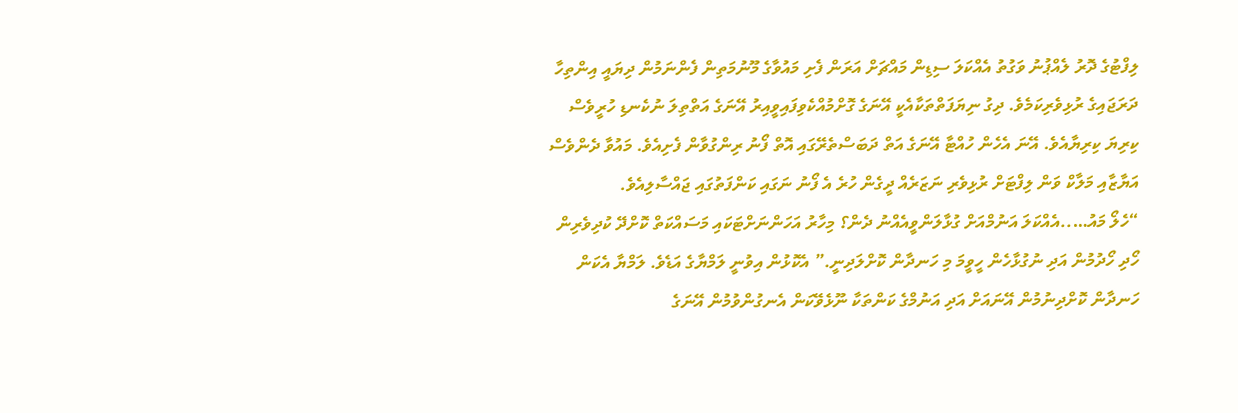ލިފްޓުގެ ދޮރު ލެއްޕުނު ވަގުތު އެއްކަލަ ސިޑިން މައްޗަށް އަރަން ފެށި މައުވާގެ މޫނުމަތިން ފެންނަމުން ދިޔައީ އިންތިހާ ދަރަޖައިގެ ރުޅިވެރިކަމެވެ. ދިގު ނިޔަފަތްތަކާއެކީ އޭނަގެ ގޮށްމުއްކެވިފައިވީއިރު އޭނަގެ އަތްތިލަ ނުކެނޑި ހުރީވެސް ކިރިޔަ ކިރިޔާއެވެ. އޭނަ އެހެން ހުއްޓާ އޭނަގެ އަތް ދަބަސްތެރޭގައި އޮތް ފޯނު ރިންގުވާން ފެށިއެވެ. މައުވާ ދެންވެސް އަޔާޒާއި މަލާކް ވަން ލިފްޓަށް ރުޅިވެރި ނަޒަރެއް ދީގެން ހުރެ އެ ފޯނު ނަގައި ކަންފަތުގައި ޖައްސާލިއެވެ.
“ހެލޯ މައު…..އެއްކަލަ އަނުމްއަށް ގުޅާލަންވީއެއްނު ދެން؟ މިހާރު އަހަންނަށްޓަކައި މަސައްކަތް ކޮށްދޭ ކުދިވެރިން ހޯދި ހޯދުމުން އަދި ނުގުޅާހެން ހީވީމަ މި ހަނދާން ކޮށްލަދިނީ.” އެކޮޅުން އިވުނީ ލަމްޔާގެ އަޑެވެ. ލަމްޔާ އެކަން ހަނދާން ކޮށްދިނުމުން އޭނައަށް އަދި އަނުމްގެ ކަންތަކާ ނޫޅެވޭކަން އެނގުންވުމުން އޭނަގެ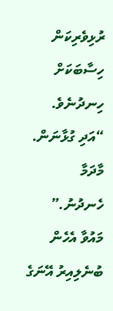ރުޅިވެރިކަން ހިސާބަކަށް ހިނދުނެވެ.
“އަދި ގުޅާނަން. މާދަމާ ހެނދުނު.” މައުވާ އެހެން ބުނެލިއިރު އޭނަގެ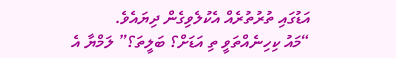އަޑުގައި ތުރުތުރެއް އެކުލެވިގެން ދިޔައެވެ.
“މައު ކިހިނެއްތަވީ ތި އަޑަށް؟ ބަލީތަ؟” ލަމްޔާ އެ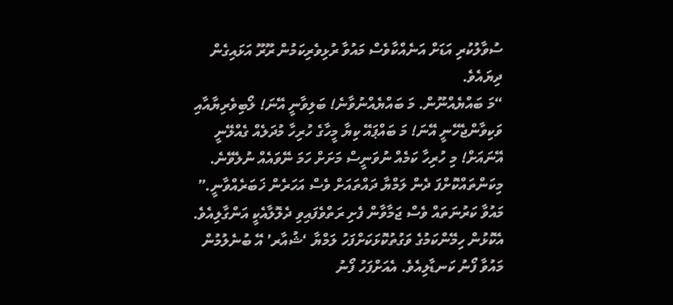ސުވާލުކުރި އަޑަށް އަނެއްކާވެސް މައުވާ ރުޅިވެރިކަމުން ރޫރޫ އަޅައިގެން ދިޔައެވެ.
“މަ ބައްޔެއްނޫން. މަ ބައްޔެއްނުވާނެ! ބަލިވާނީ އޭނަ! ލޯބިވެރިޔާއާއި ވަކިވާންޖެހޭނީ އޭނަ! މަ ބައްޕައޭ ކިޔާ މީހާގެ ހުރިހާ މުދަލެއް ގެއްލޭނީ އޭނައަށް! މި ހުރިހާ ކަމެއް ނުވަނީސް މަށަށް ހަމަ ނޭވައެއް ނުލެވޭނެ. މިކަންތައްކޮށްފަ ދެން ލަމްޔާ ދައްތައަށް ވެސް އަހަރެން ޚަބަރެއްވާނީ.” މައުވާ ކަރުނަތައް ވެސް ޖަމާވާން ފެށި ރަތްވެފައިވި ދެލޮލާއެކީ އަންގާލިއެވެ. އެކޮޅުން ހިމޭންކަމުގެ ވަގުތުކޮޅަކަށްފަހު ލަމްޔާ ‘ޝުއާރ’ އޭ ބުނެލުމުން މައުވާ ފޯނު ކަނޑާލިއެވެ. އެއަށްފަހު ފޯނު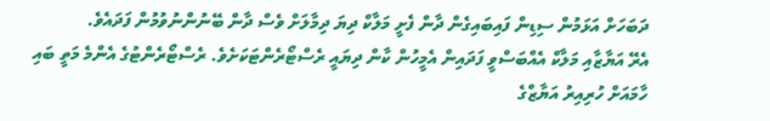ދަބަހަށް އަޅަމުން ސިޑިން ފައިބައިގެން ދާން ފެށީ މަލާކް ދިޔަ ދިމާލަށް ވެސް ދާން ބޭނުންނުވުމުން ފަދައެވެ.
އެރޭ އަޔާޒާއި މަލާކް އެއްބަސްވީ ފަދައިން އެމީހުން ކާން ދިޔައީ ރެސްޓޯރެންޓަކަށެވެ. ރެސްޓޯރެންޓުގެ އެންމެ މަތީ ބައި ހާމައަށް ހުރިއިރު އަޔާޒްގެ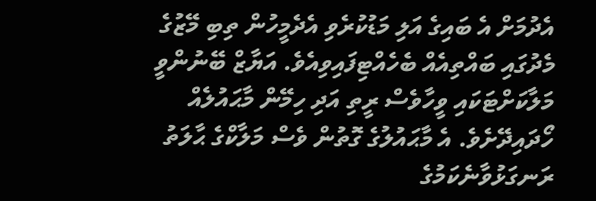އެދުމަށް އެ ބައިގެ އަލި މަޑުކުރެވި އެދެމީހުން ތިބި މޭޒުގެ މެދުގައި ބައްތިއެއް ބެހެއްޓިފައިވިއެވެ. އަޔާޒް ބޭނުންވީ މަލާކަށްޓަކައި ވީހާވެސް ރީތި އަދި ހިމޭން މާޙައުލެއް ހޯދައިދޭށެވެ. އެ މާޙައުލުގެ ގޮތުން ވެސް މަލާކްގެ ޙާލަތު ރަނގަޅުވާނެކަމުގެ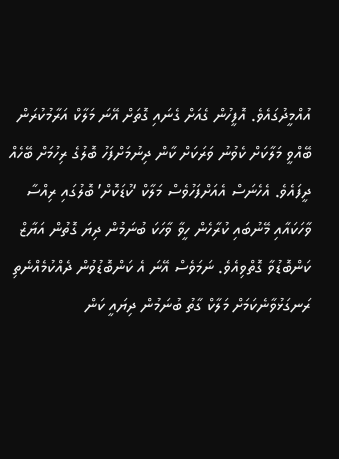އުއްމީދުގައެވެ. އޮފީހުން ގެއަށް ގެނައި ގޮތަށް އޭނަ މަލާކް އަރާމުކުރަން ބޭއްވީ މަލާކަށް ކެވުނު ވަރަކަށް ކާން ދިނުމަށްފަހު ބޮލުގެ ރިހުމަށް ބޭހެއް ދީފައެވެ. އެހެނަސް އެއަށްފަހުވެސް މަލާކް ‘ކުޑަކޮށް’ ބޮލުގައި ރިއްސާ ވާހަކައާއި މޭނުބައި ކުރާހެން ހީވާ ވާހަކަ ބުނަމުން ދިޔަ ގޮތުން އަޔާޒް ކަންބޮޑުވާ ގޮތްވިއެވެ. ނަމަވެސް އޭނަ އެ ކަންބޮޑުވުން ދެއްކުމެއްނެތި ރަނގަޅުވާނެކަމަށް މަލާކް ގާތު ބުނަމުން ދިޔައީ ކަން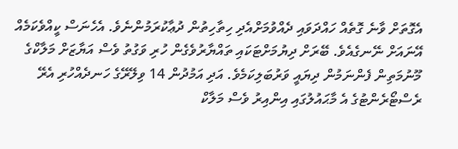އެގޮތަށް ވާނެ ގޮތެއް ހައްދަވައި ދެއްވުމަށްއެދި ހިތާހިތުން ދުޢާކުރަމުންނެވެ. އެހެނަސް ކީއްވެކަމެއް އޭނައަށް ނޭނގެއެވެ. ބޭރަށް ދިޔުމަށްޓަކައި ތައްޔާރުވެގެން ހުރި ވަގުތު ވެސް އަޔާޒަށް މަލާކްގެ މޫނުމަތިން ފެންނަމުން ދިޔައީ ވަރުބަލިކަމެވެ. އަދި އަމުދުން 14 ވިލޭރޭގެ ހަނދެއްހުރި އެރޭ ރެސްޓޯރެންޓުގެ އެ މާޙައުލުގައި އިންއިރު ވެސް މަލާކް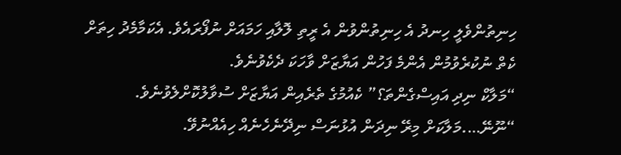ހިނިތުންވެލީ ހިނދު އެ ހިނިތުންވުން އެ ރީތި ލޮލާއި ހަމައަށް ނުފޯރައެވެ. އެކަމާމެދު ހިތަށް ކެތް ނުކުރެވުމުން އެންމެ ފަހުން އަޔާޒަށް ވާހަކަ ދެކެވުނެވެ.
“މަލާކް ނިދި އައިސްގެންތަ؟” ކެއުމުގެ ތެރެއިން އަޔާޒަށް ސުވާލުކޮށްލެވުނެވެ.
“ނޫނޭ….މަލާކަށް މިރޭ ނިދަން އުޅުނަސް ނިދޭނެހެނެއް ހިއެއްނުވޭ.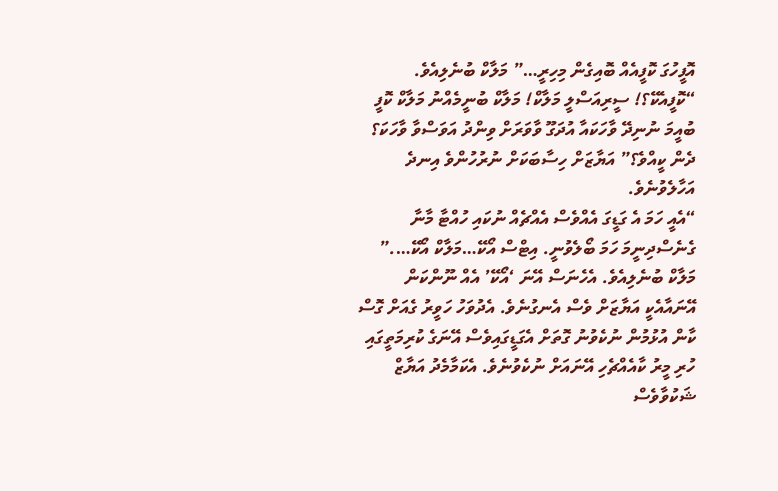އޮފީހުގަ ކޮފީއެއް ބޮއިގެން މިހިރީ…” މަލާކް ބުނެލިއެވެ.
“ކޮފީއެކޭ؟! ސީރިއަސްލީ މަލާކް! މަލާކް ބުނީމެއްނު މަލާކް ކޮފީ ބުއީމަ ނުނިދޭ ވާހަކައާ އުދަގޫ ވާވަރަށް ވިންދު އަވަސްވާ ވާހަކަ؟ ދެން ކީއްވެ؟” އަޔާޒަށް ހިސާބަކަށް ނުރުހުންވެ އިނދެ އަހާލެވުނެވެ.
“އެއީ ހަމަ އެ ގަޑީގަ އެއްވެސް އެއްޗެއް ނުކައި ހުއްޓާ މާނާ ގެނެސްދިނީމަ ހަމަ ބޯލެވުނީ. އިޓްސް އޯކޭ…މަލާކް އޯކޭ….” މަލާކް ބުނެލިއެވެ. އެހެނަސް އޭނަ ‘އޯކޭ’ އެއް ނޫންކަން އޭނައާއެކީ އަޔާޒަށް ވެސް އެނގުނެވެ. އެދުވަހު ހަވީރު ގެއަށް ގޮސް ކާން އުޅުމުން ނުކެވުނު ގޮތަށް އެގަޑީގައިވެސް އޭނަގެ ކުރިމަތީގައި ހުރި މީރު ކާއެއްޗެހި އޭނައަށް ނުކެވުނެވެ. އެކަމާމެދު އަޔާޒް ޝަކުވާވެސް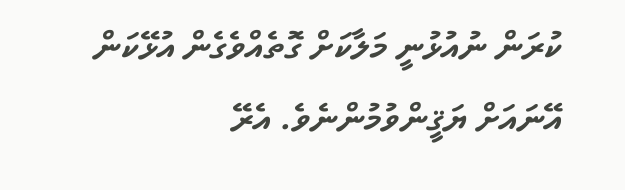ކުރަން ނުއުޅުނީ މަލާކަށް ގޮތެއްވެގެން އުޅޭކަން އޭނައަށް ޔަޤީންވުމުންނެވެ. އެރޭ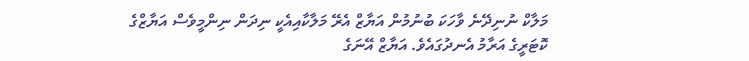މަލާކް ނުނިދޭނެ ވާހަކަ ބުނުމުން އަޔާޒް އެރޭ މަލާކާއިއެކީ ނިދަން ނިންމީވެސް އަޔާޒްގެ ކޮޓަރީގެ އަރާމު އެނދުގައެވެ. އަޔާޒް އޭނަގެ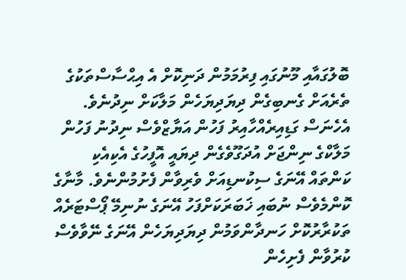ބޮލުގައާއި މޫނުގައި ފިރުމަމުން ދަނިކޮށް އެ އިޙްސާސްތަކުގެ ތެރެއަށް ގެނބިގެން ދިޔަދިޔަހެން މަލާކަށް ނިދުނެވެ. އެހެނަސް ގަޑިއިރެއްހާއިރު ފަހުން އަޔާޒްވެސް ނިދުނު ފަހުން މަލާކްގެ ނިންޖަށް އުދަގޫވެގެން ދިޔައީ އޮފީހުގެ އެކިއެކި ކަންތައް އޭނަގެ ސިކުނޑިއަށް ވެރިވާން ފެށުމުންނެވެ. މާނާގެ ކޮންމެވެސް ނުބައި ޚަބަރަކަށްފަހު އޭނަގެ ނުނިމޭ ޕޯސްޓަރެއް ތަކުރާރުކޮށް ހަނދާންވަމުން ދިޔަދިޔަހެން އޭނަގެ ނޭވާވެސް ކުރުވާން ފެށިހެން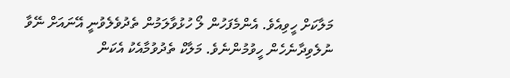މަލާކަށް ހީވިއެވެ. އެންމެފަހުން ލޯ ހުޅުވާލަމުން ތެދުވެލެވުނީ އޭނައަށް ނޭވާ ނުލެވިދާނެހެން ހީވުމުންނެވެ. މަލާކް ތެދުވުމާއެކު އެކަން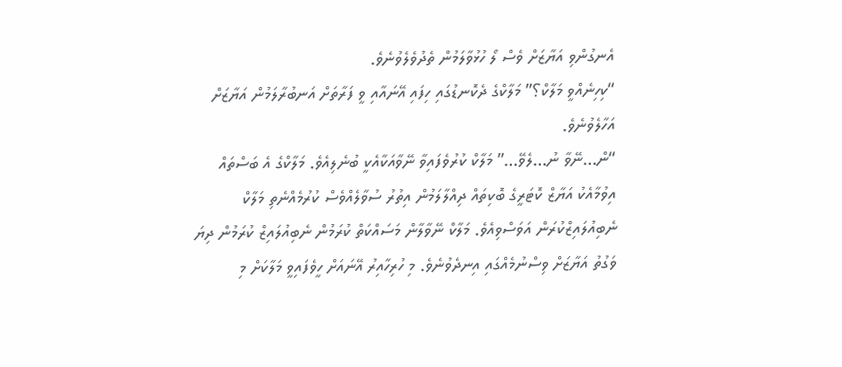އެނގުންވި އަޔާޒަށް ވެސް ލޯ ހުޅުވާލަމުން ތެދުވެލެވުނެވެ.
“ކިހިނެއްވީ މަލާކް؟” މަލާކްގެ ދެކޮނޑުގައި ހިފައި އޭނައާއި ވީ ފަރާތަށް އަނބުރާލަމުން އަޔާޒަށް އަހާލެވުނެވެ.
“ން…ނޭވާ ނު…ލެވޭ…” މަލާކް ކުރުވެފައިވާ ނޭވާއަކާއެކީ ބުނެލިއެވެ. މަލާކްގެ އެ ބަސްތައް އިވުމާއެކު އަޔާޒް ކޮޓަރީގެ ބޮކިތައް ދިއްލާލަމުން އިތުރު ސުވާލެއްވެސް ކުރުމެއްނެތި މަލާކް ނެބިއުލައިޒްކުރަން އަވަސްވިއެވެ. މަލާކް ނޭވާލާން މަސައްކަތް ކުރަމުން ނެބިއުލައިޒް ކުރަމުން ދިޔަ ވަގުތު އަޔާޒަށް ވިސްނުމެއްގައި އިނދެވުނެވެ. މި ހުރިހާއިރު އޭނައަށް ހީވެފައިވީ މަލާކަށް މި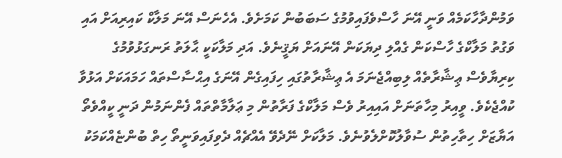ވަމުންދާހާކަމެއް ވަނީ އޭނަ ހާސްވެފައިވުމުގެ ސަބަބުން ކަމަށެވެ. އެހެނަސް އޭނަ މަލާކް ކައިރިއަށް އައި ވަގުތު މަލާކްގެ ހާސްކަން ގެއްލި ދިޔަކަން އޭނައަށް ޔަޤީނެވެ. އަދި މަލާކަކީ ޙާލަތު ރަނގަޅުވުމުގެ ކިރިޔާވެސް ޢިޝާރާތެއް ލިބިއްޖެނަމަ އެ ޢިޝާރާތުގައި ހިފައިގެން އޭނަގެ އިޙްސާސްތައް ހަމައަކަށް އަޅުވާ ކުއްޖެކެވެ. ވީއިރު މިހާތަނަށް އައިއިރު ވެސް މަލާކްގެ ފަރާތުން މި ޢަލާމާތްތައް ފެންނަމުން ދަނީ ކީއްވެތޯ އަޔާޒަށް ހިތާހިތުން ސުވާލުކޮށްލެވުނެވެ. މަލާކަށް ނޭދެވޭ އެއްޗެއް ދެވިފައިވަނީތޯ ހިތް ބުންޏެއްކަމަކު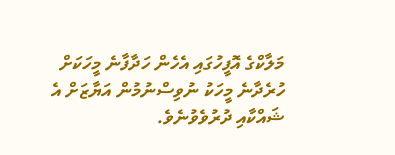މަލާކްގެ އޮފީހުގައި އެހެން ހަދާފާނެ މީހަކަށް ހުރެދާނެ މީހަކު ނުވިސްނުމުން އަޔާޒަށް އެ ޝައްކާއި ދުރުވެވުނެވެ.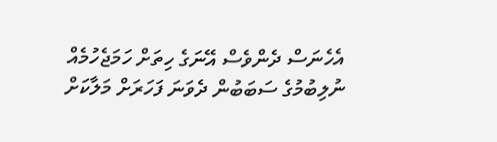އެހެނަސް ދެންވެސް އޭނަގެ ހިތަށް ހަމަޖެހުމެއް ނުލިބުމުގެ ސަބަބުން ދެވަނަ ފަހަރަށް މަލާކަށް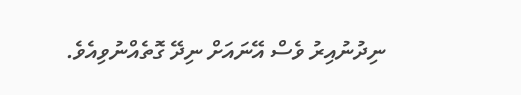ނިދުނުއިރު ވެސް އޭނައަށް ނިދޭ ގޮތެއްނުވިއެވެ.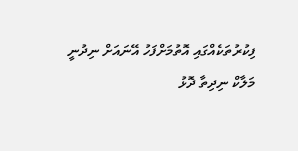ފިކުރުތަކެއްގައި އޮތުމަށްފަހު އޭނައަށް ނިދުނީ މަލާކް ނިދިތާ ދޮޅު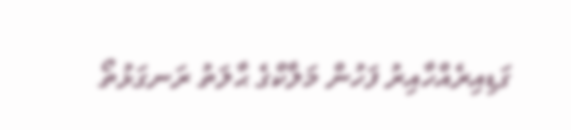ގަޑިއިރެއްހާއިރު ފަހުން މަލާކްގެ ޙާލަތު ރަނގަޅުތޯ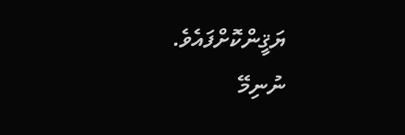ޔަޤީންކޮށްފައެވެ.
ނުނިމޭ